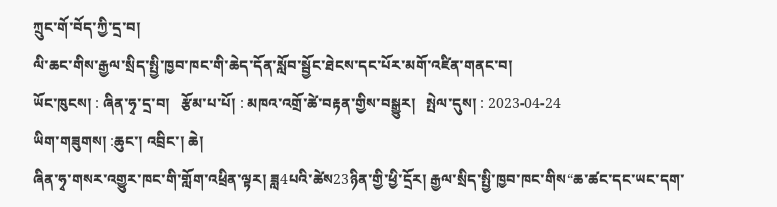ཀྲུང་གོ་བོད་ཀྱི་དྲ་བ།
ལི་ཆང་གིས་རྒྱལ་སྲིད་སྤྱི་ཁྱབ་ཁང་གི་ཆེད་དོན་སློབ་སྦྱོང་ཐེངས་དང་པོར་མགོ་འཛིན་གནང་བ།
ཡོང་ཁུངས། : ཞིན་ཧྭ་དྲ་བ།   རྩོམ་པ་པོ། : མཁའ་འགྲོ་ཚེ་བརྟན་གྱིས་བསྒྱུར།   སྤེལ་དུས། : 2023-04-24
ཡིག་གཟུགས། :ཆུང་། འབྲིང་། ཆེ།
ཞིན་ཧྭ་གསར་འགྱུར་ཁང་གི་གློག་འཕྲིན་ལྟར། ཟླ4པའི་ཚེས23ཉིན་གྱི་ཕྱི་དྲོར། རྒྱལ་སྲིད་སྤྱི་ཁྱབ་ཁང་གིས“ཆ་ཚང་དང་ཡང་དག་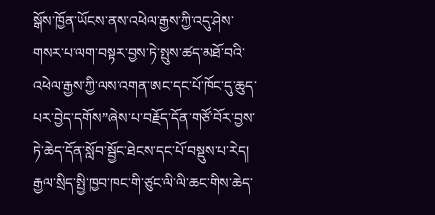སྒོས་ཁྱོན་ཡོངས་ནས་འཕེལ་རྒྱས་ཀྱི་འདུ་ཤེས་གསར་པ་ལག་བསྟར་བྱས་ཏེ་སྤུས་ཚད་མཐོ་བའི་འཕེལ་རྒྱས་ཀྱི་ལས་འགན་ཨང་དང་པོ་ཁོང་དུ་ཆུད་པར་བྱེད་དགོས”ཞེས་པ་བརྗོད་དོན་གཙོ་བོར་བྱས་ཏེ་ཆེད་དོན་སློབ་སྦྱོང་ཐེངས་དང་པོ་བསྡུས་པ་རེད། རྒྱལ་སྲིད་སྤྱི་ཁྱབ་ཁང་གི་ཙུང་ལི་ལི་ཆང་གིས་ཆེད་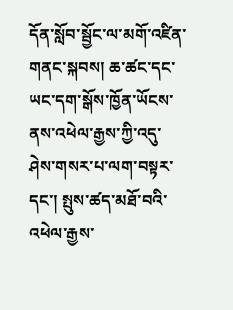དོན་སློབ་སྦྱོང་ལ་མགོ་འཛིན་གནང་སྐབས། ཆ་ཚང་དང་ཡང་དག་སྒོས་ཁྱོན་ཡོངས་ནས་འཕེལ་རྒྱས་ཀྱི་འདུ་ཤེས་གསར་པ་ལག་བསྟར་དང་། སྤུས་ཚད་མཐོ་བའི་འཕེལ་རྒྱས་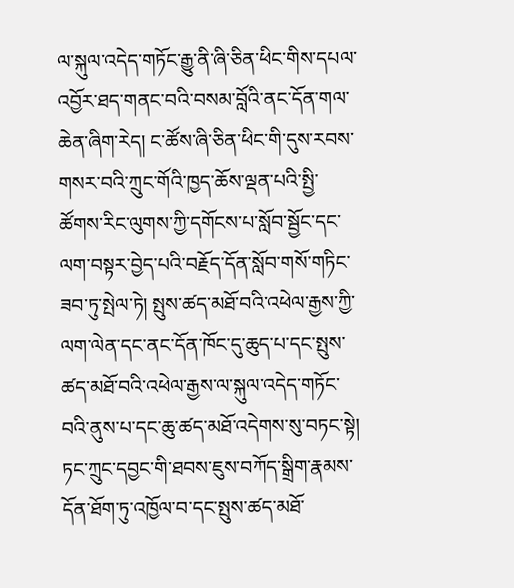ལ་སྐུལ་འདེད་གཏོང་རྒྱུ་ནི་ཞི་ཅིན་ཕིང་གིས་དཔལ་འབྱོར་ཐད་གནང་བའི་བསམ་བློའི་ནང་དོན་གལ་ཆེན་ཞིག་རེད། ང་ཚོས་ཞི་ཅིན་ཕིང་གི་དུས་རབས་གསར་བའི་ཀྲུང་གོའི་ཁྱད་ཆོས་ལྡན་པའི་སྤྱི་ཚོགས་རིང་ལུགས་ཀྱི་དགོངས་པ་སློབ་སྦྱོང་དང་ལག་བསྟར་བྱེད་པའི་བརྗོད་དོན་སློབ་གསོ་གཏིང་ཟབ་ཏུ་སྤེལ་ཏེ། སྤུས་ཚད་མཐོ་བའི་འཕེལ་རྒྱས་ཀྱི་ལག་ལེན་དང་ནང་དོན་ཁོང་དུ་ཆུད་པ་དང་སྤུས་ཚད་མཐོ་བའི་འཕེལ་རྒྱས་ལ་སྐུལ་འདེད་གཏོང་བའི་ནུས་པ་དང་ཆུ་ཚད་མཐོ་འདེགས་སུ་བཏང་སྟེ། ཏང་ཀྲུང་དབྱང་གི་ཐབས་ཇུས་བཀོད་སྒྲིག་རྣམས་དོན་ཐོག་ཏུ་འཁྱོལ་བ་དང་སྤུས་ཚད་མཐོ་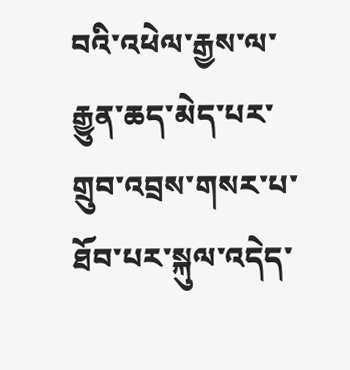བའི་འཕེལ་རྒྱས་ལ་རྒྱུན་ཆད་མེད་པར་གྲུབ་འབྲས་གསར་པ་ཐོབ་པར་སྐུལ་འདེད་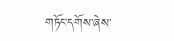གཏོང་དགོས་ཞེས་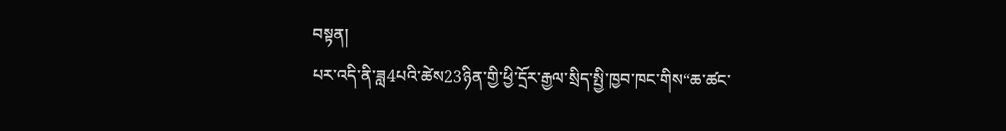བསྟན།
པར་འདི་ནི་ཟླ4པའི་ཚེས23ཉིན་གྱི་ཕྱི་དྲོར་རྒྱལ་སྲིད་སྤྱི་ཁྱབ་ཁང་གིས“ཆ་ཚང་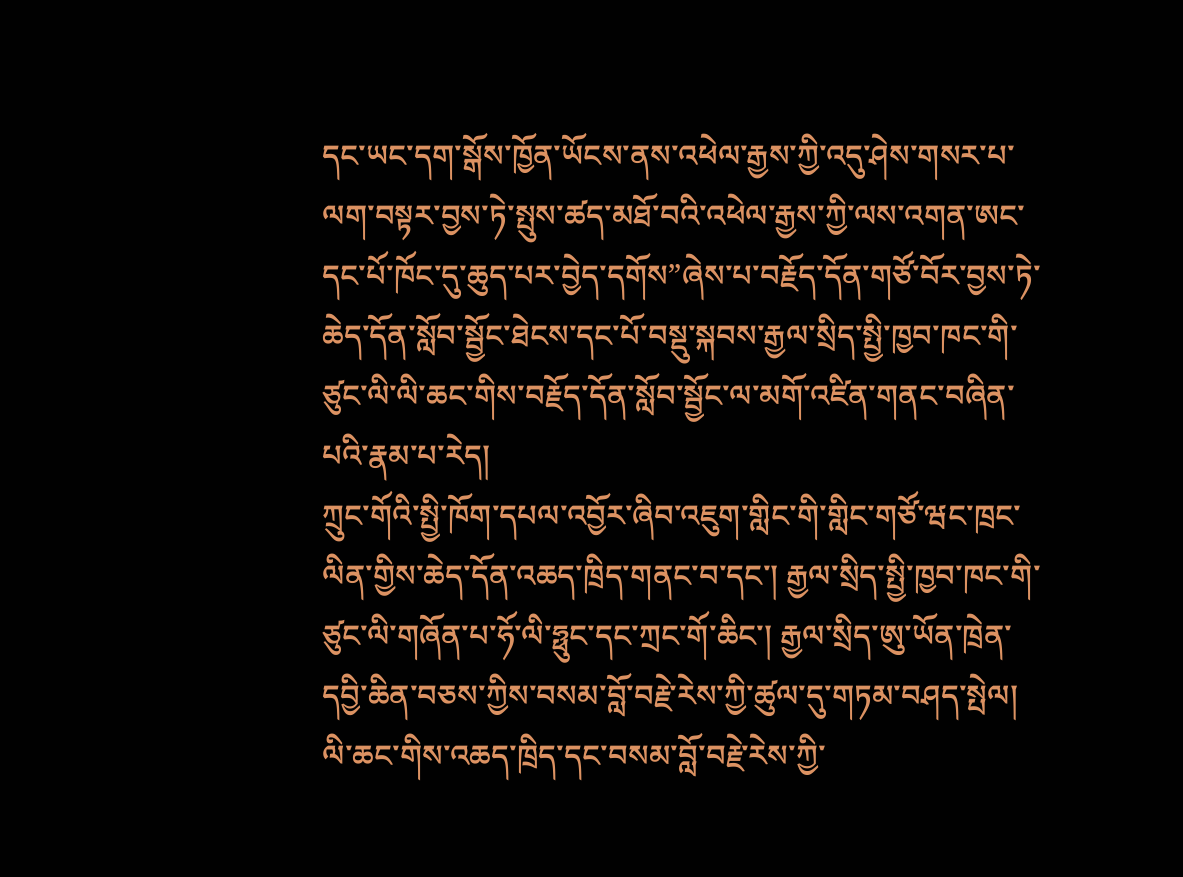དང་ཡང་དག་སྒོས་ཁྱོན་ཡོངས་ནས་འཕེལ་རྒྱས་ཀྱི་འདུ་ཤེས་གསར་པ་ལག་བསྟར་བྱས་ཏེ་སྤུས་ཚད་མཐོ་བའི་འཕེལ་རྒྱས་ཀྱི་ལས་འགན་ཨང་དང་པོ་ཁོང་དུ་ཆུད་པར་བྱེད་དགོས”ཞེས་པ་བརྗོད་དོན་གཙོ་བོར་བྱས་ཏེ་ཆེད་དོན་སློབ་སྦྱོང་ཐེངས་དང་པོ་བསྡུ་སྐབས་རྒྱལ་སྲིད་སྤྱི་ཁྱབ་ཁང་གི་ཙུང་ལི་ལི་ཆང་གིས་བརྗོད་དོན་སློབ་སྦྱོང་ལ་མགོ་འཛིན་གནང་བཞིན་པའི་རྣམ་པ་རེད།
ཀྲུང་གོའི་སྤྱི་ཁོག་དཔལ་འབྱོར་ཞིབ་འཇུག་གླིང་གི་གླིང་གཙོ་ཝང་ཁྲང་ལིན་གྱིས་ཆེད་དོན་འཆད་ཁྲིད་གནང་བ་དང་། རྒྱལ་སྲིད་སྤྱི་ཁྱབ་ཁང་གི་ཙུང་ལི་གཞོན་པ་ཧོ་ལི་ཧྥུང་དང་ཀྲང་གོ་ཆིང་། རྒྱལ་སྲིད་ཨུ་ཡོན་ཁྲེན་དབྱི་ཆིན་བཅས་ཀྱིས་བསམ་བློ་བརྗེ་རེས་ཀྱི་ཚུལ་དུ་གཏམ་བཤད་སྤེལ།
ལི་ཆང་གིས་འཆད་ཁྲིད་དང་བསམ་བློ་བརྗེ་རེས་ཀྱི་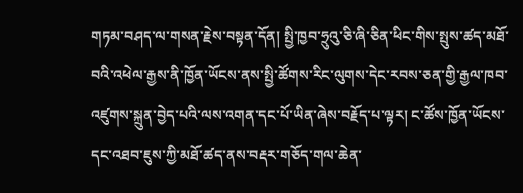གཏམ་བཤད་ལ་གསན་རྗེས་བསྟན་དོན། སྤྱི་ཁྱབ་ཧྲུའུ་ཅི་ཞི་ཅིན་ཕིང་གིས་སྤུས་ཚད་མཐོ་བའི་འཕེལ་རྒྱས་ནི་ཁྱོན་ཡོངས་ནས་སྤྱི་ཚོགས་རིང་ལུགས་དེང་རབས་ཅན་གྱི་རྒྱལ་ཁབ་འཛུགས་སྐྲུན་བྱེད་པའི་ལས་འགན་དང་པོ་ཡིན་ཞེས་བརྗོད་པ་ལྟར། ང་ཚོས་ཁྱོན་ཡོངས་དང་འཐབ་ཇུས་ཀྱི་མཐོ་ཚད་ནས་བརྡར་གཅོད་གལ་ཆེན་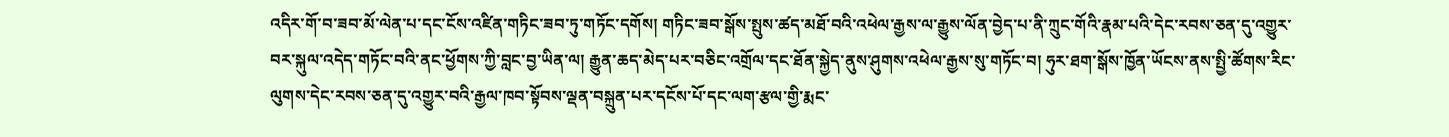འདིར་གོ་བ་ཟབ་མོ་ལེན་པ་དང་ངོས་འཛིན་གཏིང་ཟབ་ཏུ་གཏོང་དགོས། གཏིང་ཟབ་སྒོས་སྤུས་ཚད་མཐོ་བའི་འཕེལ་རྒྱས་ལ་རྒྱུས་ལོན་བྱེད་པ་ནི་ཀྲུང་གོའི་རྣམ་པའི་དེང་རབས་ཅན་དུ་འགྱུར་བར་སྐུལ་འདེད་གཏོང་བའི་ནང་ཕྱོགས་ཀྱི་བླང་བྱ་ཡིན་ལ། རྒྱུན་ཆད་མེད་པར་བཅིང་འགྲོལ་དང་ཐོན་སྐྱེད་ནུས་ཤུགས་འཕེལ་རྒྱས་སུ་གཏོང་བ། ཧུར་ཐག་སྒོས་ཁྱོན་ཡོངས་ནས་སྤྱི་ཚོགས་རིང་ལུགས་དེང་རབས་ཅན་དུ་འགྱུར་བའི་རྒྱལ་ཁབ་སྟོབས་ལྡན་བསྐྲུན་པར་དངོས་པོ་དང་ལག་རྩལ་གྱི་རྨང་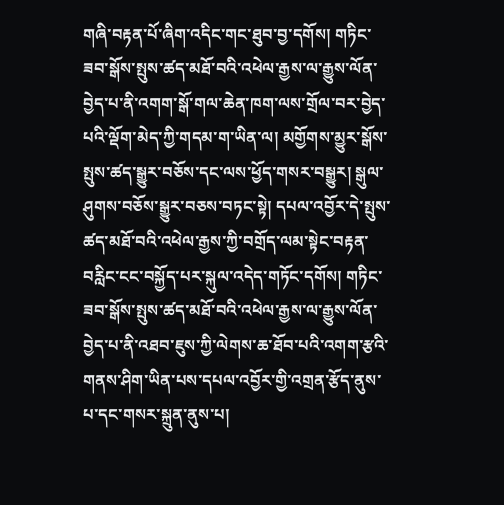གཞི་བརྟན་པོ་ཞིག་འདིང་གང་ཐུབ་བྱ་དགོས། གཏིང་ཟབ་སྒོས་སྤུས་ཚད་མཐོ་བའི་འཕེལ་རྒྱས་ལ་རྒྱུས་ལོན་བྱེད་པ་ནི་འགག་སྒོ་གལ་ཆེན་ཁག་ལས་གྲོལ་བར་བྱེད་པའི་ལྡོག་མེད་ཀྱི་གདམ་ག་ཡིན་ལ། མགྱོགས་མྱུར་སྒོས་སྤུས་ཚད་སྒྱུར་བཅོས་དང་ལས་ཕྱོད་གསར་བསྒྱུར། སྒུལ་ཤུགས་བཅོས་སྒྱུར་བཅས་བཏང་སྟེ། དཔལ་འབྱོར་དེ་སྤུས་ཚད་མཐོ་བའི་འཕེལ་རྒྱས་ཀྱི་བགྲོད་ལམ་སྟེང་བརྟན་བརླིང་ངང་བསྐྱོད་པར་སྐུལ་འདེད་གཏོང་དགོས། གཏིང་ཟབ་སྒོས་སྤུས་ཚད་མཐོ་བའི་འཕེལ་རྒྱས་ལ་རྒྱུས་ལོན་བྱེད་པ་ནི་འཐབ་ཇུས་ཀྱི་ལེགས་ཆ་ཐོབ་པའི་འགག་རྩའི་གནས་ཤིག་ཡིན་པས་དཔལ་འབྱོར་གྱི་འགྲན་རྩོད་ནུས་པ་དང་གསར་སྐྲུན་ནུས་པ།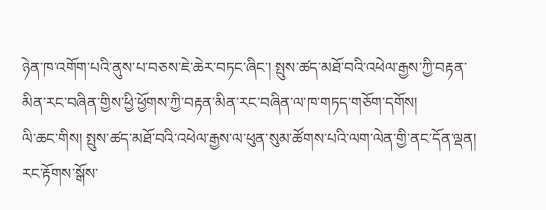ཉེན་ཁ་འགོག་པའི་ནུས་པ་བཅས་ཇེ་ཆེར་བཏང་ཞིང་། སྤུས་ཚད་མཐོ་བའི་འཕེལ་རྒྱས་ཀྱི་བརྟན་མིན་རང་བཞིན་གྱིས་ཕྱི་ཕྱོགས་ཀྱི་བརྟན་མིན་རང་བཞིན་ལ་ཁ་གཏད་གཅོག་དགོས།
ལི་ཆང་གིས། སྤུས་ཚད་མཐོ་བའི་འཕེལ་རྒྱས་ལ་ཕུན་སུམ་ཚོགས་པའི་ལག་ལེན་གྱི་ནང་དོན་ལྡན། རང་རྟོགས་སྒོས་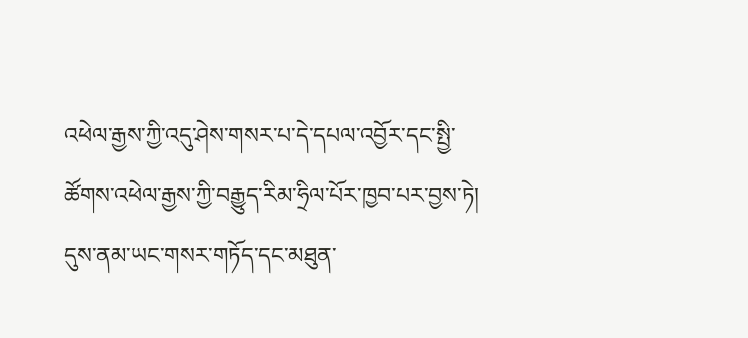འཕེལ་རྒྱས་ཀྱི་འདུ་ཤེས་གསར་པ་དེ་དཔལ་འབྱོར་དང་སྤྱི་ཚོགས་འཕེལ་རྒྱས་ཀྱི་བརྒྱུད་རིམ་ཧྲིལ་པོར་ཁྱབ་པར་བྱས་ཏེ། དུས་ནམ་ཡང་གསར་གཏོད་དང་མཐུན་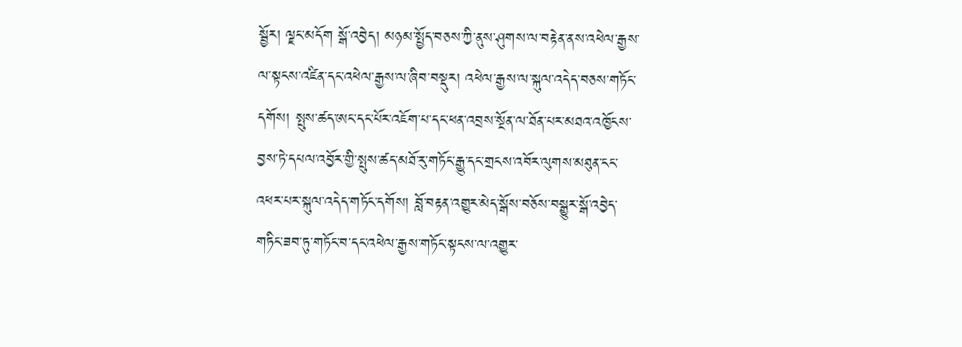སྦྱོར། ལྗང་མདོག སྒོ་འབྱེད། མཉམ་སྤྱོད་བཅས་ཀྱི་ནུས་ཤུགས་ལ་བརྟེན་ནས་འཕེལ་རྒྱས་ལ་སྟངས་འཛིན་དང་འཕེལ་རྒྱས་ལ་ཞིབ་བསྡུར། འཕེལ་རྒྱས་ལ་སྐུལ་འདེད་བཅས་གཏོང་དགོས། སྤུས་ཚད་ཨང་དང་པོར་འཇོག་པ་དང་ཕན་འབྲས་སྔོན་ལ་ཐོན་པར་མཐའ་འཁྱོངས་བྱས་ཏེ་དཔལ་འབྱོར་གྱི་སྤུས་ཚད་མཐོ་རུ་གཏོང་རྒྱུ་དང་གྲངས་འབོར་ལུགས་མཐུན་ངང་འཕར་པར་སྐུལ་འདེད་གཏོང་དགོས། བློ་བརྟན་འགྱུར་མེད་སྒོས་བཅོས་བསྒྱུར་སྒོ་འབྱེད་གཏིང་ཟབ་ཏུ་གཏོང་བ་དང་འཕེལ་རྒྱས་གཏོང་སྟངས་ལ་འགྱུར་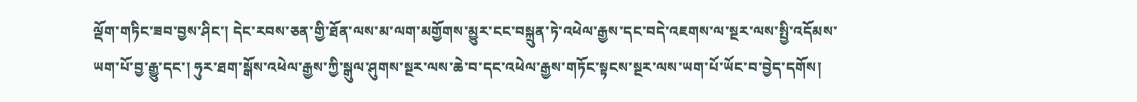ལྡོག་གཏིང་ཟབ་བྱས་ཤིང་། དེང་རབས་ཅན་གྱི་ཐོན་ལས་མ་ལག་མགྱོགས་མྱུར་ངང་བསྐྲུན་ཏེ་འཕེལ་རྒྱས་དང་བདེ་འཇགས་ལ་སྔར་ལས་སྤྱི་འདོམས་ཡག་པོ་བྱ་རྒྱུ་དང་། ཧུར་ཐག་སྒོས་འཕེལ་རྒྱས་ཀྱི་སྒུལ་ཤུགས་སྔར་ལས་ཆེ་བ་དང་འཕེལ་རྒྱས་གཏོང་སྟངས་སྔར་ལས་ཡག་པོ་ཡོང་བ་བྱེད་དགོས།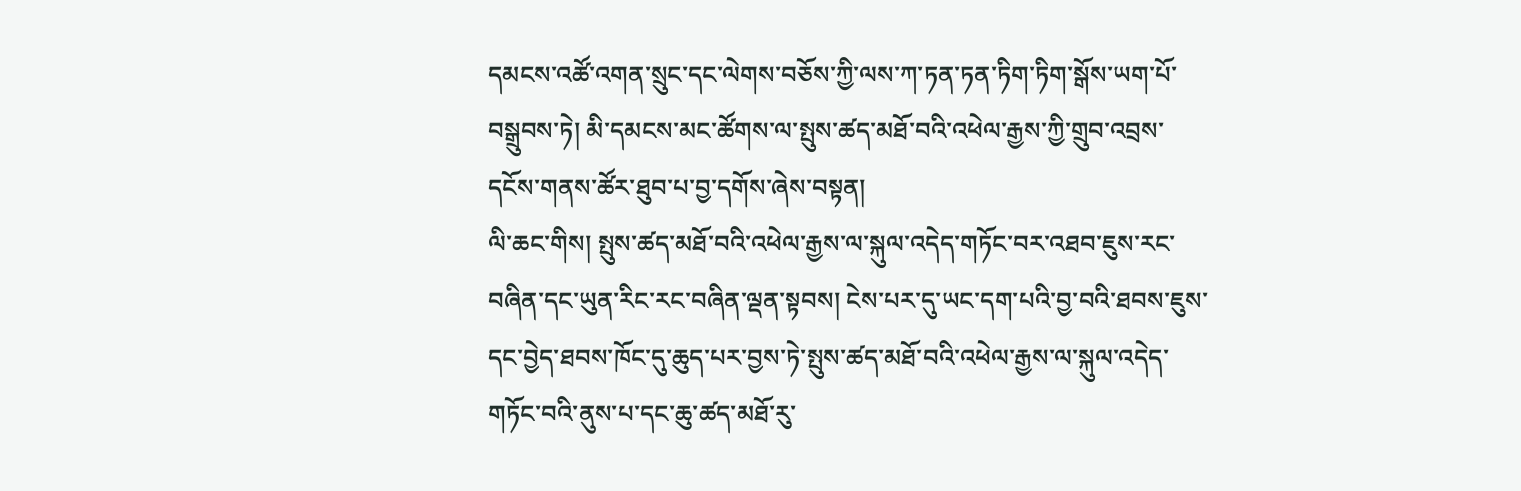དམངས་འཚོ་འགན་སྲུང་དང་ལེགས་བཅོས་ཀྱི་ལས་ཀ་ཏན་ཏན་ཏིག་ཏིག་སྒོས་ཡག་པོ་བསྒྲུབས་ཏེ། མི་དམངས་མང་ཚོགས་ལ་སྤུས་ཚད་མཐོ་བའི་འཕེལ་རྒྱས་ཀྱི་གྲུབ་འབྲས་དངོས་གནས་ཚོར་ཐུབ་པ་བྱ་དགོས་ཞེས་བསྟན།
ལི་ཆང་གིས། སྤུས་ཚད་མཐོ་བའི་འཕེལ་རྒྱས་ལ་སྐུལ་འདེད་གཏོང་བར་འཐབ་ཇུས་རང་བཞིན་དང་ཡུན་རིང་རང་བཞིན་ལྡན་སྟབས། ངེས་པར་དུ་ཡང་དག་པའི་བྱ་བའི་ཐབས་ཇུས་དང་བྱེད་ཐབས་ཁོང་དུ་ཆུད་པར་བྱས་ཏེ་སྤུས་ཚད་མཐོ་བའི་འཕེལ་རྒྱས་ལ་སྐུལ་འདེད་གཏོང་བའི་ནུས་པ་དང་ཆུ་ཚད་མཐོ་རུ་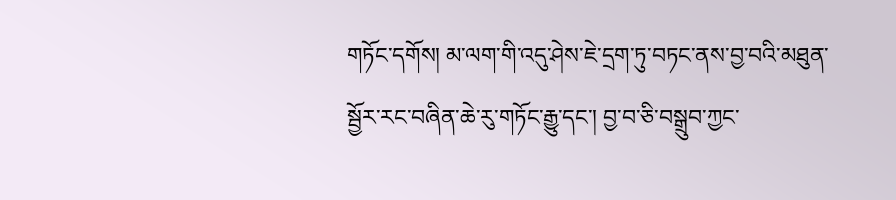གཏོང་དགོས། མ་ལག་གི་འདུ་ཤེས་ཇེ་དྲག་ཏུ་བཏང་ནས་བྱ་བའི་མཐུན་སྦྱོར་རང་བཞིན་ཆེ་རུ་གཏོང་རྒྱུ་དང་། བྱ་བ་ཅི་བསྒྲུབ་ཀྱང་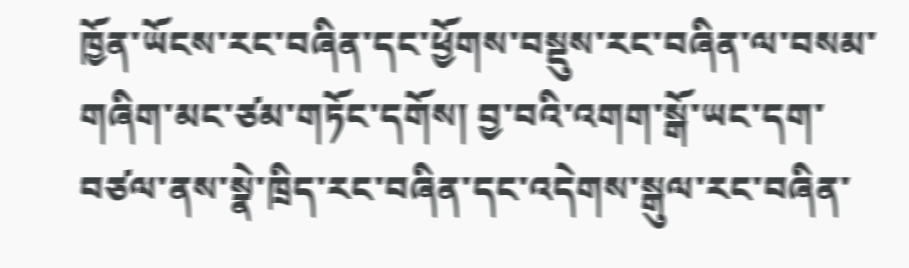ཁྱོན་ཡོངས་རང་བཞིན་དང་ཕྱོགས་བསྡུས་རང་བཞིན་ལ་བསམ་གཞིག་མང་ཙམ་གཏོང་དགོས། བྱ་བའི་འགག་སྒོ་ཡང་དག་བཙལ་ནས་སྣེ་ཁྲིད་རང་བཞིན་དང་འདེགས་སྒུལ་རང་བཞིན་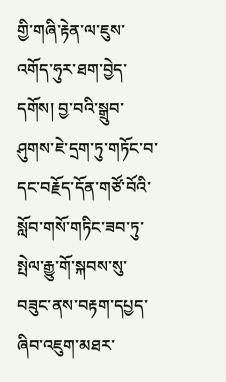གྱི་གཞི་རྟེན་ལ་ཇུས་འགོད་ཧུར་ཐག་བྱེད་དགོས། བྱ་བའི་སྒྲུབ་ཤུགས་ཇེ་དྲག་ཏུ་གཏོང་བ་དང་བརྗོད་དོན་གཙོ་བོའི་སློབ་གསོ་གཏིང་ཟབ་ཏུ་སྤེལ་རྒྱུ་གོ་སྐབས་སུ་བཟུང་ནས་བརྟག་དཔྱད་ཞིབ་འཇུག་མཐར་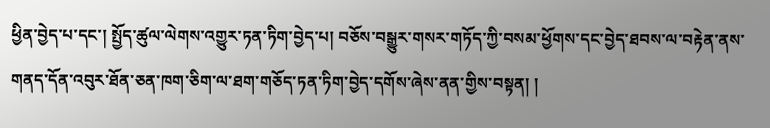ཕྱིན་བྱེད་པ་དང་། སྤྱོད་ཚུལ་ལེགས་འགྱུར་ཏན་ཏིག་བྱེད་པ། བཅོས་བསྒྱུར་གསར་གཏོད་ཀྱི་བསམ་ཕྱོགས་དང་བྱེད་ཐབས་ལ་བརྟེན་ནས་གནད་དོན་འབུར་ཐོན་ཅན་ཁག་ཅིག་ལ་ཐག་གཅོད་ཏན་ཏིག་བྱེད་དགོས་ཞེས་ནན་གྱིས་བསྟན། །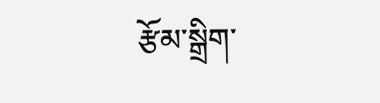རྩོམ་སྒྲིག་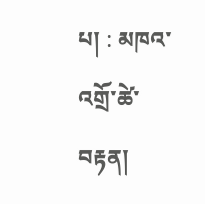པ། : མཁའ་འགྲོ་ཚེ་བརྟན།